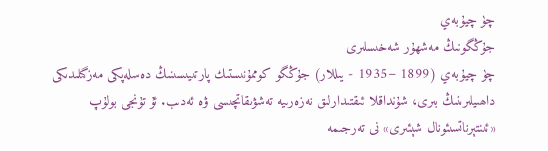چۈ چيۇبەي
جۇڭگونىڭ مەشھۇر شەخىسلىرى
چۈ چيۇبەي (1899 −1935 - يىللار) جۇڭگو كوممۇنىستىك پارتىيىسىنىڭ دەسلەپكى مەزگىلىدىكى داھىيلىرىنىڭ بىرى، شۇنداقلا ئىقتىدارلىق نەزەرىيە تەشۋىقاتچىسى ۋە ئەدىب. ئۇ تۇنجى بولۇپ «ئىنتېرناتسىئونال شېئىرى» نى تەرجىمە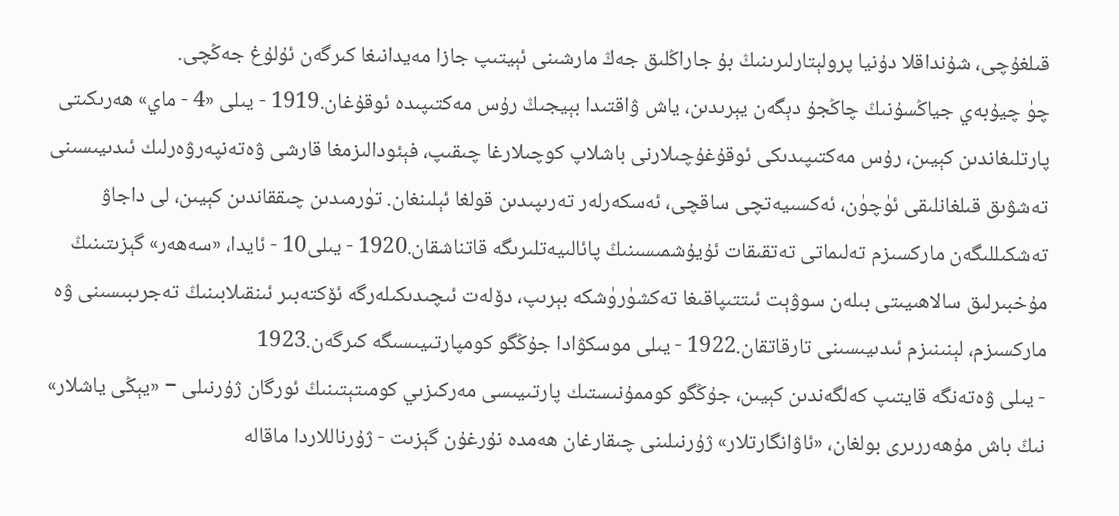قىلغۇچى، شۇنداقلا دۇنيا پرولېتارلىرىنىڭ بۇ جاراڭلىق جەڭ مارشىنى ئېيتىپ جازا مەيدانىغا كىرگەن ئۇلۇغ جەڭچى.
چۈ چيۇبەي جياڭسۇنىڭ چاڭجۇ دېگەن يېرىدىن، ياش ۋاقتىدا بېيجىڭ رۇس مەكتىپىدە ئوقۇغان.1919 - يىلى «4 - ماي» ھەرىكىتى پارتلىغاندىن كېيىن، رۇس مەكتىپىدىكى ئوقۇغۇچىلارنى باشلاپ كوچىلارغا چىقىپ، فېئودالىزمغا قارشى ۋەتەنپەرۋەرلىك ئىدىيىسىنى تەشۋىق قىلغانلىقى ئۈچۈن، ئەكسىيەتچى ساقچى، ئەسكەرلەر تەرىپىدىن قولغا ئېلىنغان. تۈرمىدىن چىققاندىن كېيىن، لى داجاۋ تەشكىللىگەن ماركسىزم تەلىماتى تەتقىقات ئۇيۇشمىسىنىڭ پائالىيەتلىرىگە قاتناشقان.1920 - يىلى10 - ئايدا، «سەھەر» گېزىتىنىڭ مۇخبىرلىق سالاھىيىتى بىلەن سوۋېت ئىتتىپاقىغا تەكشۈرۈشكە بېرىپ، دۆلەت ئىچىدىكىلەرگە ئۆكتەبىر ئىنقىلابىنىڭ تەجرىبىسىنى ۋە ماركسىزم، لېنىنىزم ئىدىيىسىنى تارقاتقان.1922 - يىلى موسكۋادا جۇڭگو كومپارتىيىسىگە كىرگەن.1923
- يىلى ۋەتەنگە قايتىپ كەلگەندىن كېيىن، جۇڭگو كوممۇنىستىك پارتىيىسى مەركىزىي كومىتېتىنىڭ ئورگان ژۇرنىلى − «يېڭى ياشلار» نىڭ باش مۇھەررىرى بولغان، «ئاۋانگارتلار» ژۇرنىلىنى چىقارغان ھەمدە نۇرغۇن گېزىت - ژۇرناللاردا ماقالە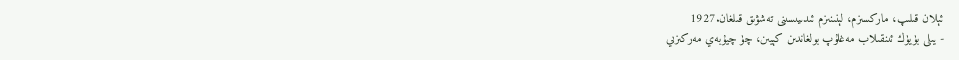ئېلان قىلىپ، ماركسىزم، لېنىنىزم ئىدىيىسىنى تەشۋىق قىلغان.1927
- يىلى بۈيۈك ئىنقىلاب مەغلۇپ بولغاندىن كېيىن، چۈ چيۇبەي مەركىزىي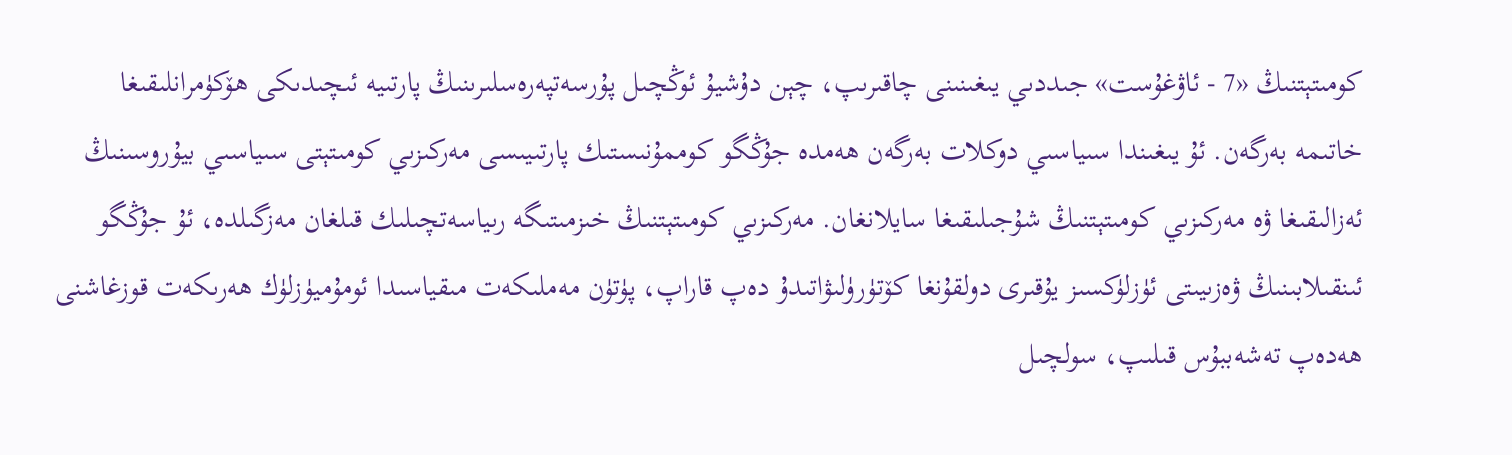كومىتېتنىڭ «7 - ئاۋغۇست» جىددىي يىغىنىنى چاقىرىپ، چېن دۇشيۇ ئوڭچىل پۇرسەتپەرەسلىرىنىڭ پارتىيە ئىچىدىكى ھۆكۈمرانلىقىغا خاتىمە بەرگەن. ئۇ يىغىندا سىياسىي دوكلات بەرگەن ھەمدە جۇڭگو كوممۇنىستىك پارتىيىسى مەركىزىي كومىتېتى سىياسىي بيۇروسىنىڭ ئەزالىقىغا ۋە مەركىزىي كومىتېتنىڭ شۇجىلىقىغا سايلانغان. مەركىزىي كومىتېتنىڭ خىزمىتىگە رىياسەتچىلىك قىلغان مەزگىلدە، ئۇ جۇڭگو ئىنقىلابىنىڭ ۋەزىيىتى ئۈزلۈكسىز يۇقىرى دولقۇنغا كۆتۈرۈلىۋاتىدۇ دەپ قاراپ، پۈتۈن مەملىكەت مىقياسىدا ئومۇميۈزلۈك ھەرىكەت قوزغاشنى ھەدەپ تەشەببۇس قىلىپ، سولچىل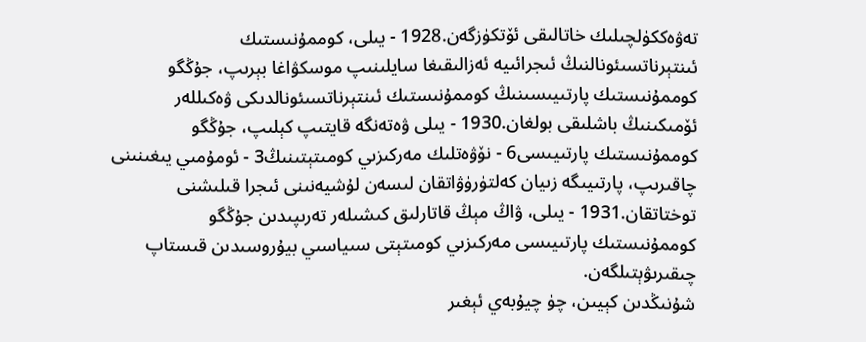تەۋەككۈلچىلىك خاتالىقى ئۆتكۈزگەن.1928 - يىلى، كوممۇنىستىك ئىنتېرناتسىئونالنىڭ ئىجرائىيە ئەزالىقىغا سايلىنىپ موسكۋاغا بېرىپ، جۇڭگو كوممۇنىستىك پارتىيىسىنىڭ كوممۇنىستىك ئىنتېرناتسىئونالدىكى ۋەكىللەر ئۆمىكىنىڭ باشلىقى بولغان.1930 - يىلى ۋەتەنگە قايتىپ كېلىپ، جۇڭگو كوممۇنىستىك پارتىيىسى6 - نۆۋەتلىك مەركىزىي كومىتېتىنىڭ3 - ئومۇمىي يىغىنىنى چاقىرىپ، پارتىيىگە زىيان كەلتۈرۈۋاتقان لىسەن لۇشيەنىنى ئىجرا قىلىشنى توختاتقان.1931 - يىلى، ۋاڭ مېڭ قاتارلىق كىشىلەر تەرىپىدىن جۇڭگو كوممۇنىستىك پارتىيىسى مەركىزىي كومىتېتى سىياسىي بيۇروسىدىن قىستاپ چىقىرىۋېتىلگەن.
شۇنىڭدىن كېيىن، چۈ چيۇبەي ئېغىر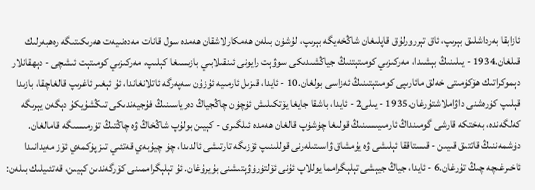ئازابقا بەرداشلىق بېرىپ، ئاق تېررورلۇق قاپلىغان شاڭخەيگە بېرىپ، لۇشۈن بىلەن ھەمكارلاشقان ھەمدە سول قانات مەدەنىيەت ھەرىكىتىگە رەھبەرلىك قىلغان.1934 - يىلىنىڭ بېشىدا، مەركىزىي كومىتېتنىڭ جياڭشىدىكى سوۋېت رايونى ئىنقىلابىي بازىسىغا كېلىپ، مەركىزىي كومىتېت ئىشچى - دېھقانلار دېموكراتىك ھۆكۈمىتى خەلق مائارىپى كومىتېتىنىڭ ئەزاسى بولغان.10 - ئايدا، قىزىل ئارمىيە ئۇزۇن سەپەرگە ئاتلانغاندا، ئۇ ئېغىر ئاغرىپ قالغاچقا، بازىدا قېلىپ كۈرەشنى داۋاملاشتۇرغان.1935 - يىلى2 - ئايدا، باشقا جايغا يۆتكىلىش ئۈچۈن چاڭجياڭ دەرياسىنىڭ فۇجيەندىكى تىڭشۇيكۇ دېگەن يېرىگە كەلگەندە، بەختكە قارشى گومىنداڭ ئارمىيىسىنىڭ قولىغا چۈشۈپ قالغان ھەمدە ئىلگىرى - كېيىن بولۇپ شاڭخاڭ ۋە چاڭتىڭ تۈرمىسىگە قامالغان. دۈشمەننىڭ قاتتىق قىيىن - قىستاققا ئېلىشى ۋە يۇمشاق ۋاسىتىلەرنى قوللىنىپ ئۆزىگە تارتىشى ئالدىدا، چۈ چيۇبەي قەتئىي تىز پۈكمەي ئۆز مەيدانىدا ئاخىرغىچە چىڭ تۇرغان.6 - ئايدا، جياڭ جيېشى تېلېگرامما يوللاپ ئۇنى ئۆلتۈرۈۋېتىشنى بۇيرۇغان. ئۇ تېلېگراممىنى كۆرگەندىن كېيىن، قەتئىيلىك بىلەن: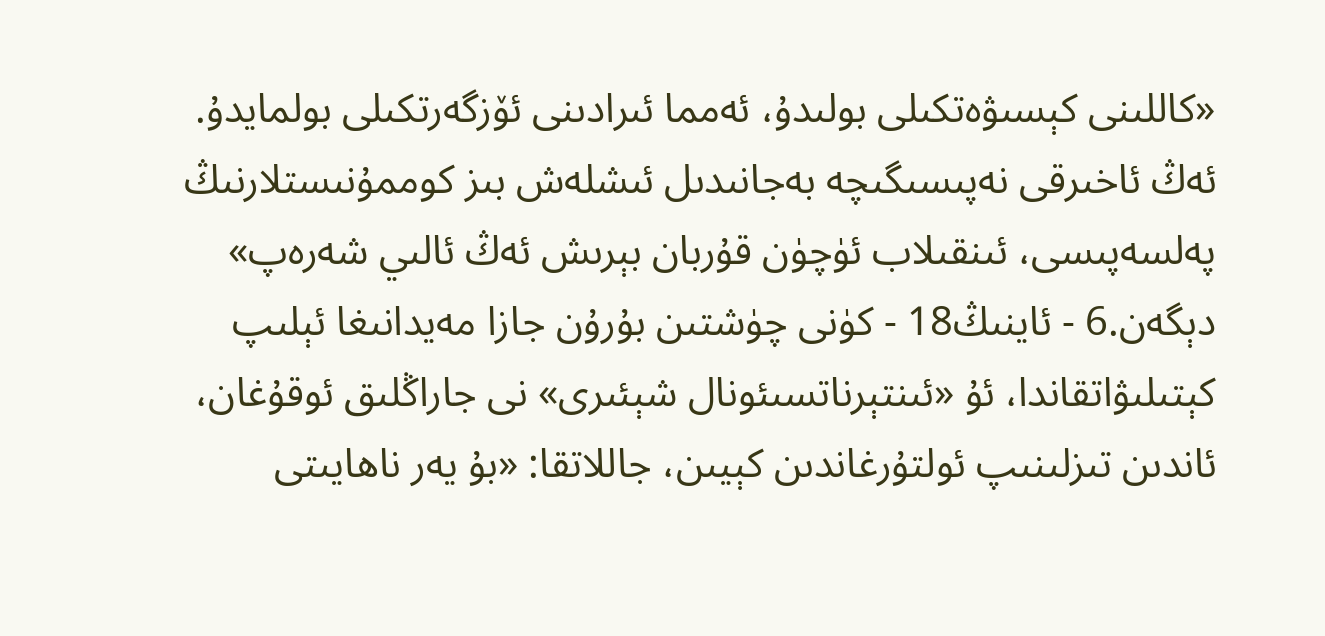«كاللىنى كېسىۋەتكىلى بولىدۇ، ئەمما ئىرادىنى ئۆزگەرتكىلى بولمايدۇ. ئەڭ ئاخىرقى نەپىسىگىچە بەجانىدىل ئىشلەش بىز كوممۇنىستلارنىڭ پەلسەپىسى، ئىنقىلاب ئۈچۈن قۇربان بېرىش ئەڭ ئالىي شەرەپ» دېگەن.6 - ئاينىڭ18 - كۈنى چۈشتىن بۇرۇن جازا مەيدانىغا ئېلىپ كېتىلىۋاتقاندا، ئۇ «ئىنتېرناتسىئونال شېئىرى» نى جاراڭلىق ئوقۇغان، ئاندىن تىزلىنىپ ئولتۇرغاندىن كېيىن، جاللاتقا: «بۇ يەر ناھايىتى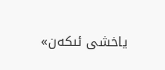ياخشى ئىكەن»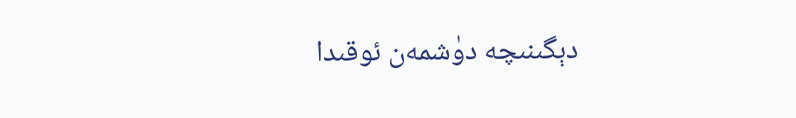دېگىنىچە دۈشمەن ئوقىدا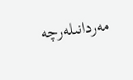مەردانىلەرچە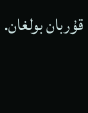قۇربان بولغان.